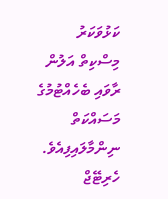ކަޅުވަކަރު މިސްކިތް އަލުން ރާވައި ބެހެއްޓުމުގެ މަސައްކަތް ނިންމާލައިފިއެވެ.
ހެރިޓޭޖް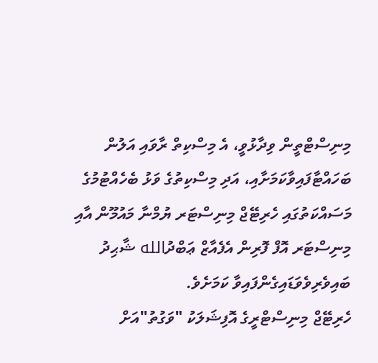މިނިސްޓްތީން ވިދާޅުވީ، އެ މިސްކިތް ރާވައި އަލުން ބަހައްޓާފައިވާކަމަށާއި، އަދި މިސްކިތުގެ ވަޅު ބެހެއްޓުމުގެ މަސައްކަތުގައި ހެރިޓޭޖް މިނިސްޓަރ ޔުމްނާ މައުމޫން އާއި މިނިސްޓަރ އޮފް ފޮރިން އެފެއާޒް ޢަބްދުالله ޝާޙިދު ބައިވެރިވެވަޑައިގެންފައިވާ ކަމަށެވެ.
ހެރިޓޭޖް މިނިސްޓްރީގެ އޮފިޝަލަކު "ވަގުތު"އަށް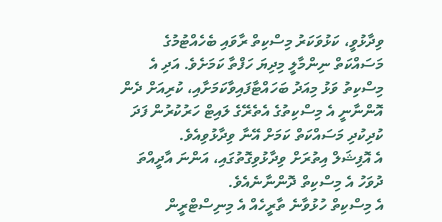ވިދާޅުވީ، ކަޅުވަކަރު މިސްކިތް ރާވައި ބެހެއްޓުމުގެ މަސައްކަތް ނިންމާލީ މިދިޔަ ހަފްތާ ކަމަށެވެ. އަދި އެ މިސްކިތު ވަޅު މިއަދު ބަހައްޓާފައިވާކަމަށާއި، ކުރިއަށް ދެން އޮންނާނީ އެ މިސްކިތުގެ އެތެރޭގެ ލައިޓް ހަރުކުރުން ފަދަ ކުދިކުދި މަސައްކަތް ކަމަށް އޭނާ ވިދާޅުވިއެވެ.
އެ އޮފިޝަލް އިތުރަށް ވިދާޅުވިގޮތުގައި، އަންނަ އާދީއްތަ ދުވަހު އެ މިސްކިތް ދޮންނާނެއެވެ.
އެ މިސްކިތް ހުޅުވާނެ ތާރީހެއް އެ މިނިސްޓްރީން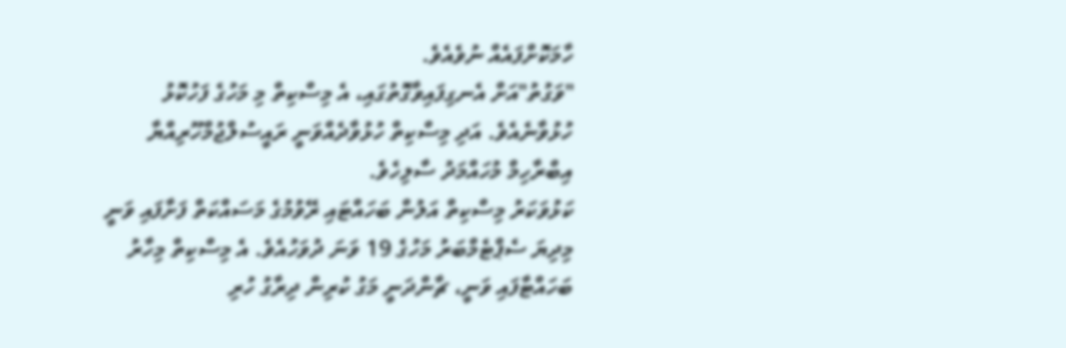ހާމަކޮށްފައެއް ނުވެއެވެ.
"ވަގުތު"އަށް އެނގިފައިވާގޮތުގައި، އެ މިސްކިތް މި މަހުގެ ފަހުކޮޅު ހުޅުވާނެއެވެ. އަދި މިސްކިތް ހުޅުވާދެއްވަނީ ރައީސުލްޖުމްހޫރިއްޔާ އިބްރާހިމް މުހައްމަދު ސާލިހެވެ.
ކަޅުވަކަރު މިސްކިތް އަލުން ބަހައްޓައި ރޭވުމުގެ މަސައްކަތް ފަށާފައި ވަނީ މިދިޔަ ސެޕްޓެމްބަރު މަހުގެ 19 ވަނަ ދުވަހުއެވެ. އެ މިސްކިތް މިހާރު ބަހައްޓާފައި ވަނީ، ޗާންދަނީ މަގު ކުރިން ދިރާގު ހުރި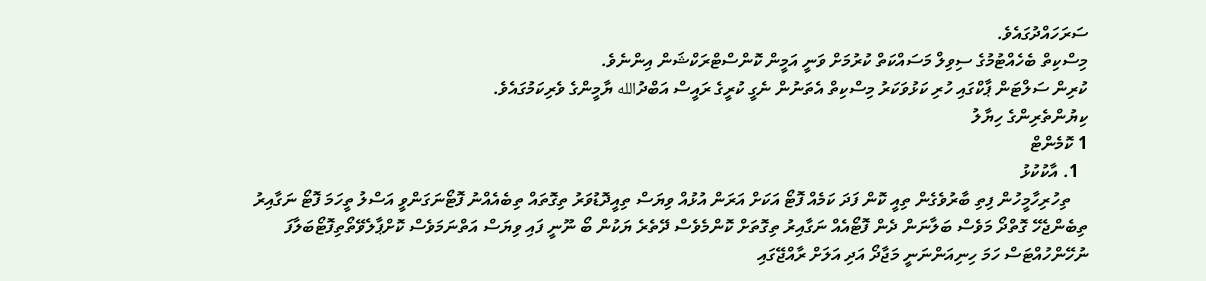ސަރަހައްދުގައެވެ.
މިސްކިތް ބެހެއްޓުމުގެ ސިވިލް މަސައްކަތް ކުރުމަށް ވަނީ އަމީން ކޮންސްޓްރަކްޝަން އިންނެވެ.
ކުރިން ސަލްޓަން ޕާކްގައި ހުރި ކަޅުވަކަރު މިސްކިތް އެތަނުން ނެގީ ކުރީގެ ރައީސް އަބްދުالله ޔާމީންގެ ވެރިކަމުގައެވެ.
ކިޔުންތެރިންގެ ހިޔާލު
1 ކޮމެންޓް
  1. އާކުކުޅު
    ތިހުރިހާމީހުން ފިތި ބާރުވެގެން ތިއީ ކޮން ފަދަ ކަމެއް ފޮޓޯ އަކަށް އަރަން އުޅުއް ވިޔަސް ތިއީދޮޑުވަރު ތިގޮތައް ތިބެއެއްނު ފޮޓޯނަގަންވީ އަސްލު ތީހަމަ ފޮޓޯ ނަގާއިރު ތިބެންޖެހޭ ގޮތްދޯ މަވެސް ބަލާނަން ދެން ފޮޓޯއެއް ނަގާއިރު ތިގޮތަށް ކޮންމެވެސް ދޭތެރެ ޔަކުން ބޯ ނޫނީ ފައި ވިޔަސް އަތްނަމަވެސް ކޮށްޕާލެވޭތޯތިފޮޓޯބަލާފަ ނުހޭންހުއްޓަސް ހަމަ ހިނިއަންނަނީ މަޖާދޯ އަދި އަލަށް ރާއްޖޭގައި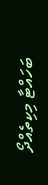ބަހައްޓާ މިކިތެއްދޯ